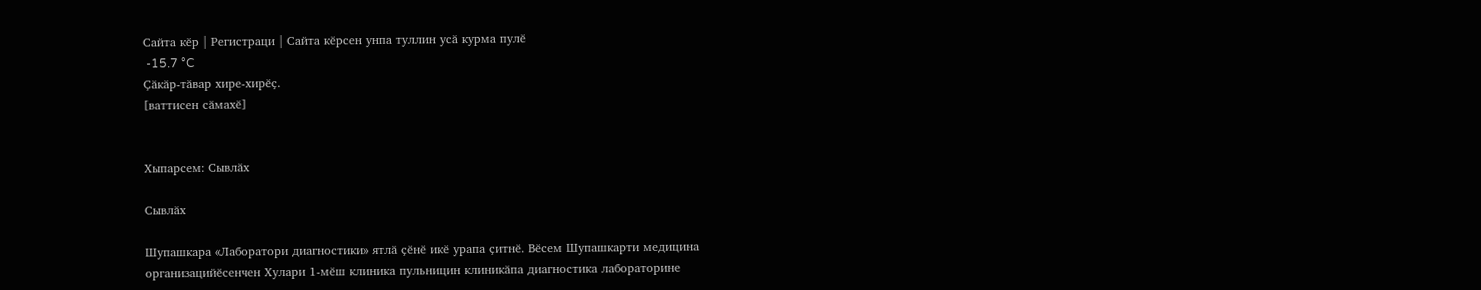Сайта кӗр | Регистраци | Сайта кӗрсен унпа туллин усӑ курма пулӗ
 -15.7 °C
Ҫӑкӑр-тӑвар хире-хирӗҫ.
[ваттисен сӑмахӗ]


Хыпарсем: Сывлӑх

Сывлӑх

Шупашкара «Лаборатори диагностики» ятлӑ ҫӗнӗ икӗ урапа ҫитнӗ. Вӗсем Шупашкарти медицина организацийӗсенчен Хулари 1-мӗш клиника пульницин клиникӑпа диагностика лабораторине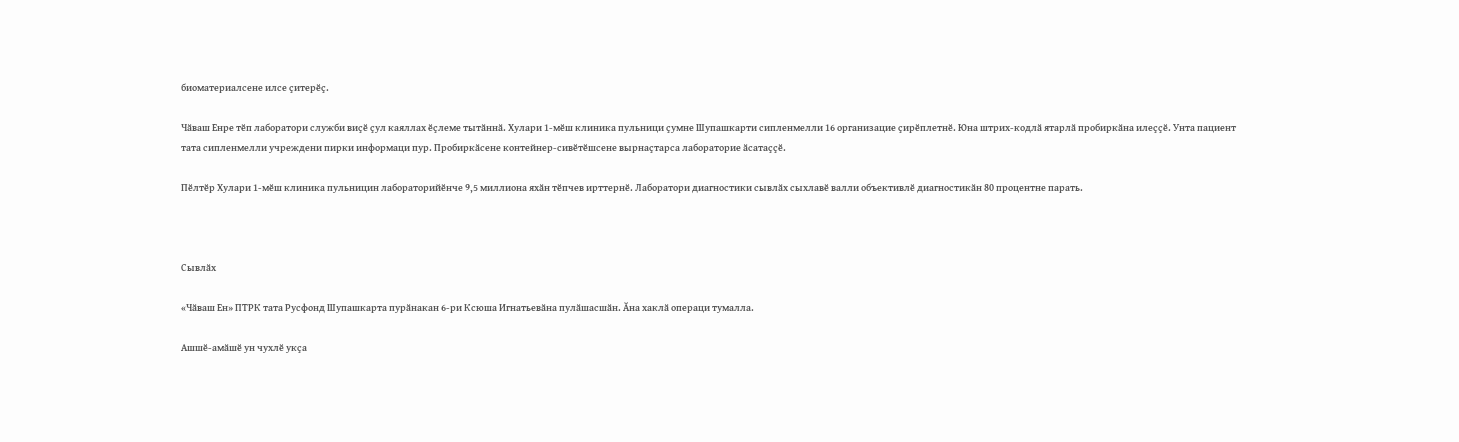биоматериалсене илсе ҫитерӗҫ.

Чӑваш Енре тӗп лаборатори служби виҫӗ ҫул каяллах ӗҫлеме тытӑннӑ. Хулари 1-мӗш клиника пульници ҫумне Шупашкарти сипленмелли 16 организацие ҫирӗплетнӗ. Юна штрих-кодлӑ ятарлӑ пробиркӑна илеҫҫӗ. Унта пациент тата сипленмелли учреждени пирки информаци пур. Пробиркӑсене контейнер-сивӗтӗшсене вырнаҫтарса лабораторие ӑсатаҫҫӗ.

Пӗлтӗр Хулари 1-мӗш клиника пульницин лабораторийӗнче 9,5 миллиона яхӑн тӗпчев ирттернӗ. Лаборатори диагностики сывлӑх сыхлавӗ валли объективлӗ диагностикӑн 80 процентне парать.



Сывлӑх

«Чӑваш Ен» ПТРК тата Русфонд Шупашкарта пурӑнакан 6-ри Ксюша Игнатьевӑна пулӑшасшӑн. Ӑна хаклӑ операци тумалла.

Ашшӗ-амӑшӗ ун чухлӗ укҫа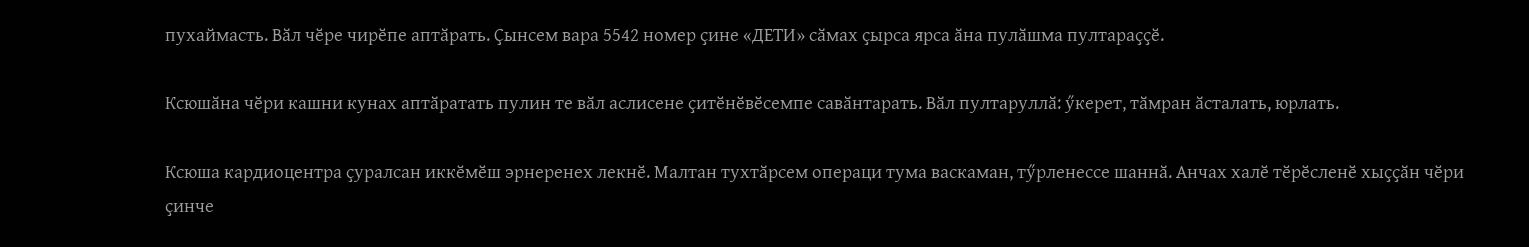пухаймасть. Вӑл чӗре чирӗпе аптӑрать. Ҫынсем вара 5542 номер ҫине «ДЕТИ» сӑмах ҫырса ярса ӑна пулӑшма пултараҫҫӗ.

Ксюшӑна чӗри кашни кунах аптӑратать пулин те вӑл аслисене ҫитӗнӗвӗсемпе савӑнтарать. Вӑл пултаруллӑ: ӳкерет, тӑмран ӑсталать, юрлать.

Ксюша кардиоцентра ҫуралсан иккӗмӗш эрнеренех лекнӗ. Малтан тухтӑрсем операци тума васкаман, тӳрленессе шаннӑ. Анчах халӗ тӗрӗсленӗ хыҫҫӑн чӗри ҫинче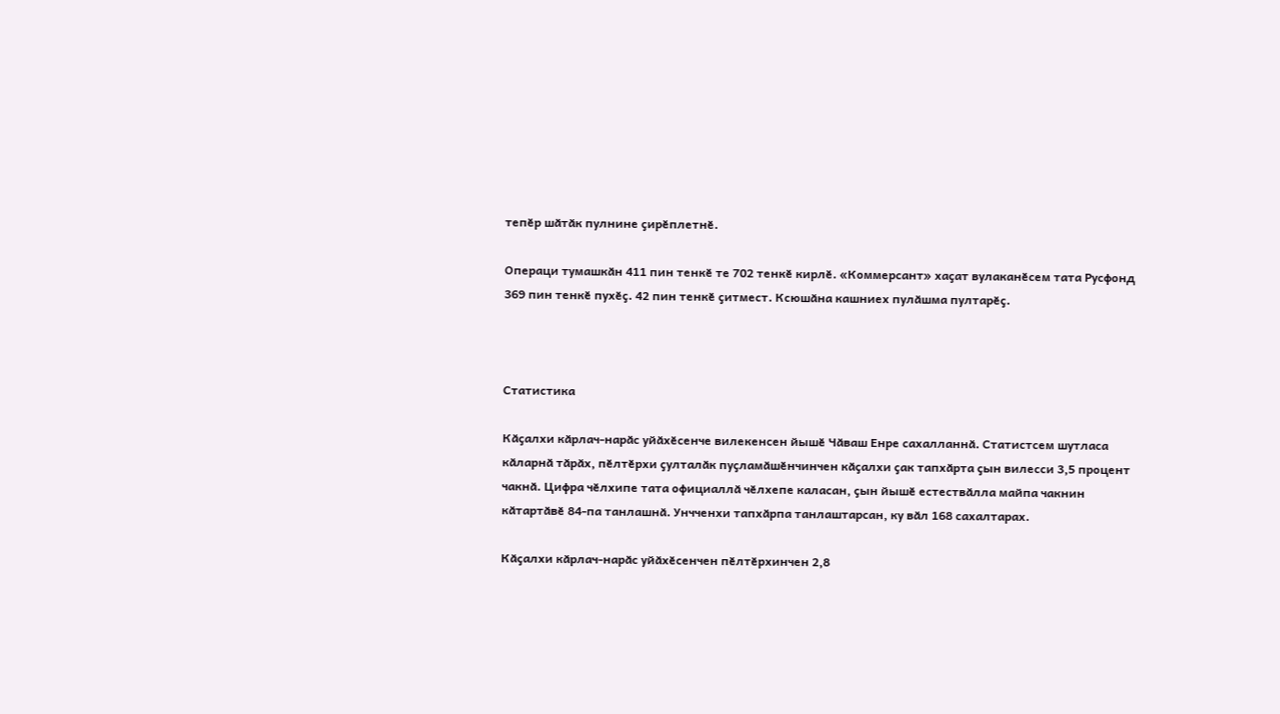тепӗр шӑтӑк пулнине ҫирӗплетнӗ.

Операци тумашкӑн 411 пин тенкӗ те 702 тенкӗ кирлӗ. «Коммерсант» хаҫат вулаканӗсем тата Русфонд 369 пин тенкӗ пухӗҫ. 42 пин тенкӗ ҫитмест. Ксюшӑна кашниех пулӑшма пултарӗҫ.



Статистика

Кӑҫалхи кӑрлач-нарӑс уйӑхӗсенче вилекенсен йышӗ Чӑваш Енре сахалланнӑ. Статистсем шутласа кӑларнӑ тӑрӑх, пӗлтӗрхи ҫулталӑк пуҫламӑшӗнчинчен кӑҫалхи ҫак тапхӑрта ҫын вилесси 3,5 процент чакнӑ. Цифра чӗлхипе тата официаллӑ чӗлхепе каласан, ҫын йышӗ естествӑлла майпа чакнин кӑтартӑвӗ 84-па танлашнӑ. Унчченхи тапхӑрпа танлаштарсан, ку вӑл 168 сахалтарах.

Кӑҫалхи кӑрлач-нарӑс уйӑхӗсенчен пӗлтӗрхинчен 2,8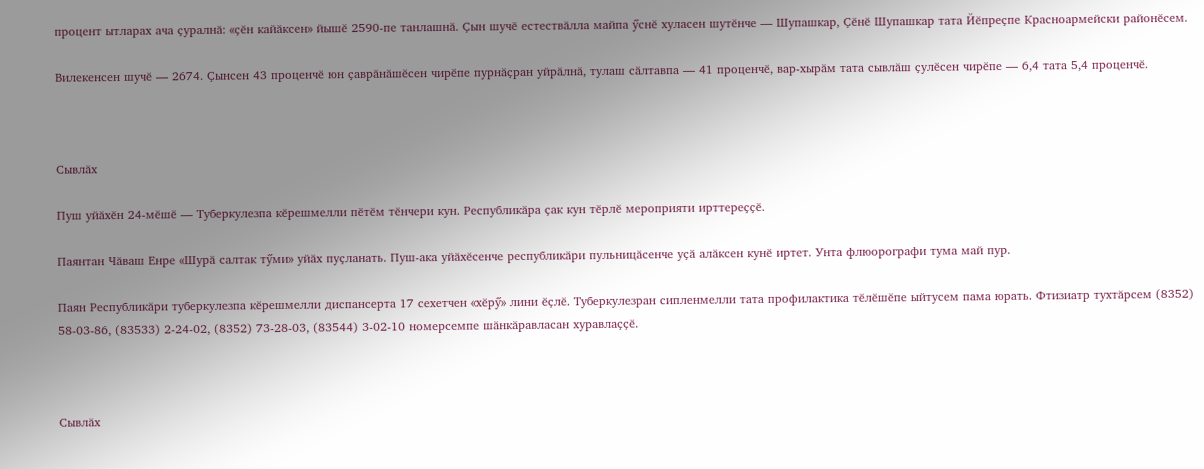процент ытларах ача ҫуралнӑ: «ҫӗн кайӑксен» йышӗ 2590-пе танлашнӑ. Ҫын шучӗ естествӑлла майпа ӳснӗ хуласен шутӗнче — Шупашкар, Ҫӗнӗ Шупашкар тата Йӗпреҫпе Красноармейски районӗсем.

Вилекенсен шучӗ — 2674. Ҫынсен 43 проценчӗ юн ҫаврӑнӑшӗсен чирӗпе пурнӑҫран уйрӑлнӑ, тулаш сӑлтавпа — 41 проценчӗ, вар-хырӑм тата сывлӑш ҫулӗсен чирӗпе — 6,4 тата 5,4 проценчӗ.



Сывлӑх

Пуш уйӑхӗн 24-мӗшӗ — Туберкулезпа кӗрешмелли пӗтӗм тӗнчери кун. Республикӑра ҫак кун тӗрлӗ мероприяти ирттереҫҫӗ.

Паянтан Чӑваш Енре «Шурӑ салтак тӳми» уйӑх пуҫланать. Пуш-ака уйӑхӗсенче республикӑри пульницӑсенче уҫӑ алӑксен кунӗ иртет. Унта флюорографи тума май пур.

Паян Республикӑри туберкулезпа кӗрешмелли диспансерта 17 сехетчен «хӗрӳ» лини ӗҫлӗ. Туберкулезран сипленмелли тата профилактика тӗлӗшӗпе ыйтусем пама юрать. Фтизиатр тухтӑрсем (8352) 58-03-86, (83533) 2-24-02, (8352) 73-28-03, (83544) 3-02-10 номерсемпе шӑнкӑравласан хуравлаҫҫӗ.



Сывлӑх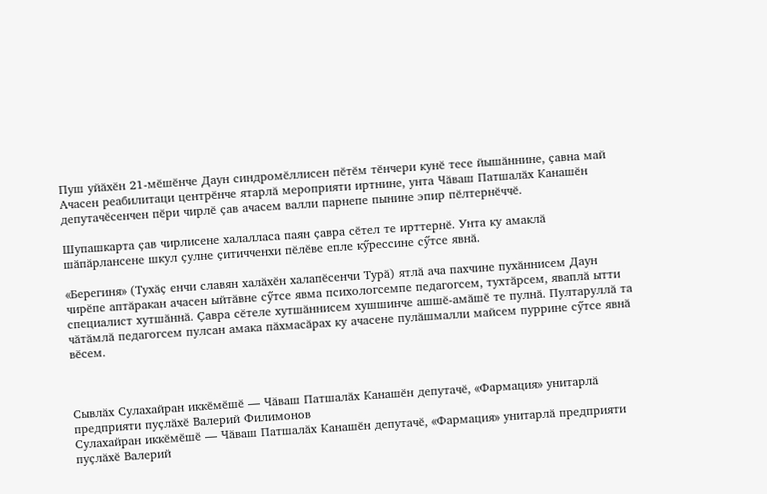Пуш уйӑхӗн 21-мӗшӗнче Даун синдромӗллисен пӗтӗм тӗнчери кунӗ тесе йышӑннине, ҫавна май Ачасен реабилитаци центрӗнче ятарлӑ мероприяти иртнине, унта Чӑваш Патшалӑх Канашӗн депутачӗсенчен пӗри чирлӗ ҫав ачасем валли парнепе пынине эпир пӗлтернӗччӗ.

Шупашкарта ҫав чирлисене халалласа паян ҫавра сӗтел те ирттернӗ. Унта ку амаклӑ шӑпӑрлансене шкул ҫулне ҫитичченхи пӗлӗве епле кӳрессине сӳтсе явнӑ.

«Берегиня» (Тухӑҫ енчи славян халӑхӗн халапӗсенчи Турӑ) ятлӑ ача пахчине пухӑннисем Даун чирӗпе аптӑракан ачасен ыйтӑвне сӳтсе явма психологсемпе педагогсем, тухтӑрсем, яваплӑ ытти специалист хутшӑннӑ. Ҫавра сӗтеле хутшӑннисем хушшинче ашшӗ-амӑшӗ те пулнӑ. Пултаруллӑ та чӑтӑмлӑ педагогсем пулсан амака пӑхмасӑрах ку ачасене пулӑшмалли майсем пуррине сӳтсе явнӑ вӗсем.



Сывлӑх Сулахайран иккӗмӗшӗ — Чӑваш Патшалӑх Канашӗн депутачӗ, «Фармация» унитарлӑ предприяти пуҫлӑхӗ Валерий Филимонов
Сулахайран иккӗмӗшӗ — Чӑваш Патшалӑх Канашӗн депутачӗ, «Фармация» унитарлӑ предприяти пуҫлӑхӗ Валерий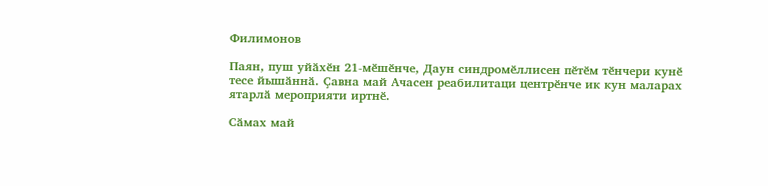Филимонов

Паян, пуш уйӑхӗн 21-мӗшӗнче, Даун синдромӗллисен пӗтӗм тӗнчери кунӗ тесе йышӑннӑ. Ҫавна май Ачасен реабилитаци центрӗнче ик кун маларах ятарлӑ мероприяти иртнӗ.

Сӑмах май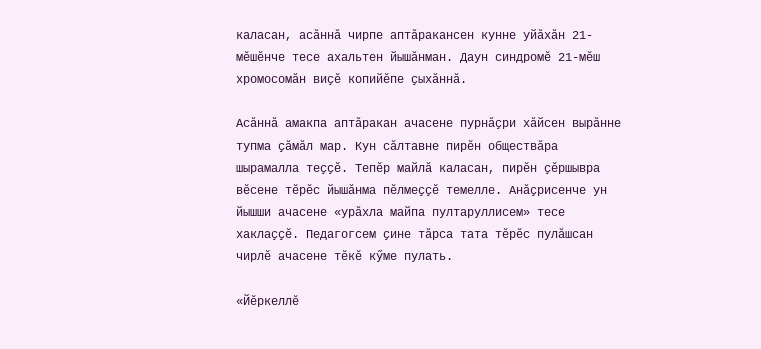каласан, асӑннӑ чирпе аптӑракансен кунне уйӑхӑн 21-мӗшӗнче тесе ахальтен йышӑнман. Даун синдромӗ 21-мӗш хромосомӑн виҫӗ копийӗпе ҫыхӑннӑ.

Асӑннӑ амакпа аптӑракан ачасене пурнӑҫри хӑйсен вырӑнне тупма ҫӑмӑл мар. Кун сӑлтавне пирӗн обществӑра шырамалла теҫҫӗ. Тепӗр майлӑ каласан, пирӗн ҫӗршывра вӗсене тӗрӗс йышӑнма пӗлмеҫҫӗ темелле. Анӑҫрисенче ун йышши ачасене «урӑхла майпа пултаруллисем» тесе хаклаҫҫӗ. Педагогсем ҫине тӑрса тата тӗрӗс пулӑшсан чирлӗ ачасене тӗкӗ кӳме пулать.

«Йӗркеллӗ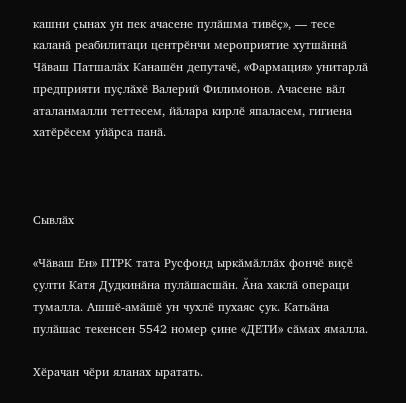кашни ҫынах ун пек ачасене пулӑшма тивӗҫ», — тесе каланӑ реабилитаци центрӗнчи мероприятие хутшӑннӑ Чӑваш Патшалӑх Канашӗн депутачӗ, «Фармация» унитарлӑ предприяти пуҫлӑхӗ Валерий Филимонов. Ачасене вӑл аталанмалли теттесем, йӑлара кирлӗ япаласем, гигиена хатӗрӗсем уйӑрса панӑ.



Сывлӑх

«Чӑваш Ен» ПТРК тата Русфонд ыркӑмӑллӑх фончӗ виҫӗ ҫулти Катя Дудкинӑна пулӑшасшӑн. Ӑна хаклӑ операци тумалла. Ашшӗ-амӑшӗ ун чухлӗ пухаяс ҫук. Катьӑна пулӑшас текенсен 5542 номер ҫине «ДЕТИ» сӑмах ямалла.

Хӗрачан чӗри яланах ыратать.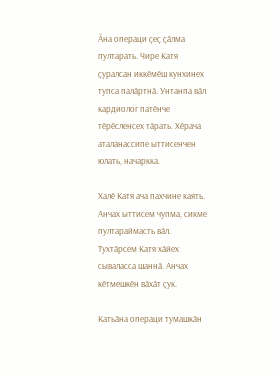Ӑна операци ҫеҫ ҫӑлма пултарать. Чире Катя ҫуралсан иккӗмӗш кунхинех тупса палӑртнӑ. Унтанпа вӑл кардиолог патӗнче тӗрӗсленсех тӑрать. Хӗрача аталанассипе ыттисенчен юлать, начаркка.

Халӗ Катя ача пахчине каять. Анчах ыттисем чупма, сикме пултараймасть вӑл. Тухтӑрсем Катя хӑйех сываласса шаннӑ. Анчах кӗтмешкӗн вӑхӑт ҫук.

Катьӑна операци тумашкӑн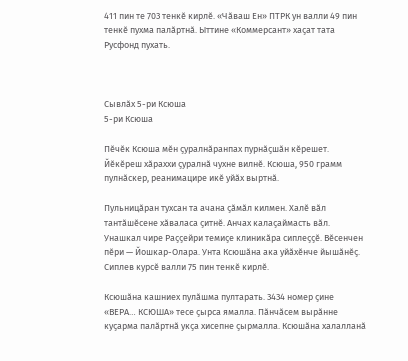411 пин те 703 тенкӗ кирлӗ. «Чӑваш Ен» ПТРК ун валли 49 пин тенкӗ пухма палӑртнӑ. Ыттине «Коммерсант» хаҫат тата Русфонд пухать.



Сывлӑх 5-ри Ксюша
5-ри Ксюша

Пӗчӗк Ксюша мӗн ҫуралнӑранпах пурнӑҫшӑн кӗрешет. Йӗкӗреш хӑраххи ҫуралнӑ чухне вилнӗ. Ксюша, 950 грамм пулнӑскер, реанимацире икӗ уйӑх выртнӑ.

Пульницӑран тухсан та ачана ҫӑмӑл килмен. Халӗ вӑл тантӑшӗсене хӑваласа ҫитнӗ. Анчах калаҫаймасть вӑл. Унашкал чире Раҫҫейри темиҫе клиникӑра сиплеҫҫӗ. Вӗсенчен пӗри — Йошкар-Олара. Унта Ксюшӑна ака уйӑхӗнче йышӑнӗҫ. Сиплев курсӗ валли 75 пин тенкӗ кирлӗ.

Ксюшӑна кашниех пулӑшма пултарать. 3434 номер ҫине «ВЕРА… КСЮША» тесе ҫырса ямалла. Пӑнчӑсем вырӑнне куҫарма палӑртнӑ укҫа хисепне ҫырмалла. Ксюшӑна халалланӑ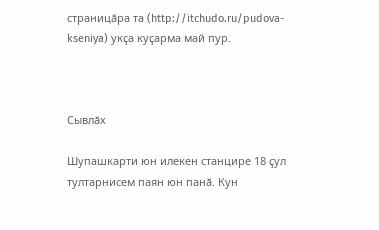страницӑра та (http://itchudo.ru/pudova-kseniya) укҫа куҫарма май пур.



Сывлӑх

Шупашкарти юн илекен станцире 18 ҫул тултарнисем паян юн панӑ. Кун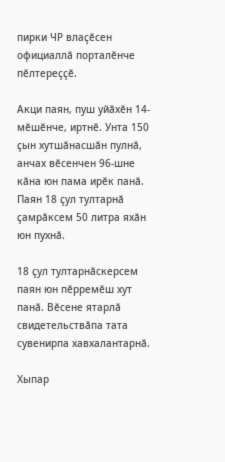пирки ЧР влаҫӗсен официаллӑ порталӗнче пӗлтереҫҫӗ.

Акци паян, пуш уйӑхӗн 14-мӗшӗнче, иртнӗ. Унта 150 ҫын хутшӑнасшӑн пулнӑ, анчах вӗсенчен 96-шне кӑна юн пама ирӗк панӑ. Паян 18 ҫул тултарнӑ ҫамрӑксем 50 литра яхӑн юн пухнӑ.

18 ҫул тултарнӑскерсем паян юн пӗрремӗш хут панӑ. Вӗсене ятарлӑ свидетельствӑпа тата сувенирпа хавхалантарнӑ.

Хыпар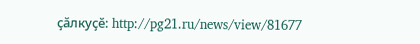ҫӑлкуҫӗ: http://pg21.ru/news/view/81677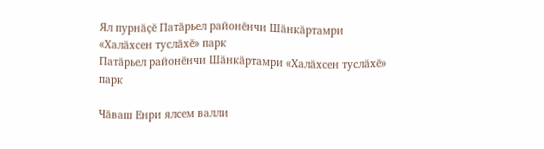Ял пурнӑҫӗ Патӑрьел районӗнчи Шӑнкӑртамри «Халӑхсен туслӑхӗ» парк
Патӑрьел районӗнчи Шӑнкӑртамри «Халӑхсен туслӑхӗ» парк

Чӑваш Енри ялсем валли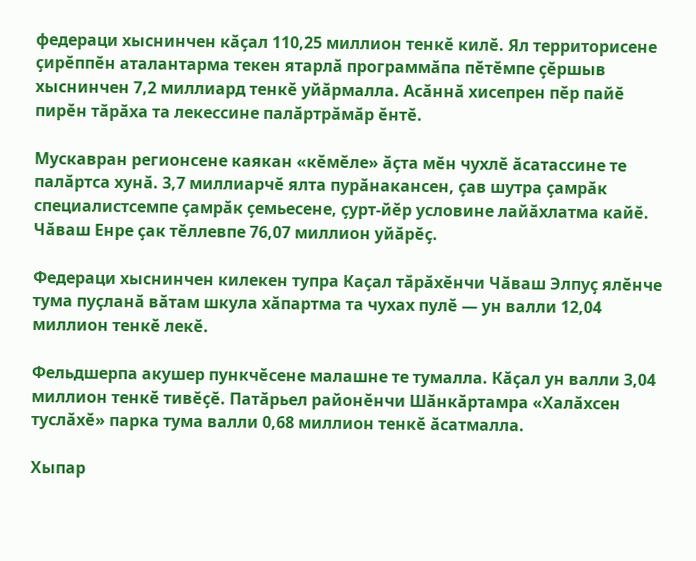федераци хыснинчен кӑҫал 110,25 миллион тенкӗ килӗ. Ял территорисене ҫирӗппӗн аталантарма текен ятарлӑ программӑпа пӗтӗмпе ҫӗршыв хыснинчен 7,2 миллиард тенкӗ уйӑрмалла. Асӑннӑ хисепрен пӗр пайӗ пирӗн тӑрӑха та лекессине палӑртрӑмӑр ӗнтӗ.

Мускавран регионсене каякан «кӗмӗле» ӑҫта мӗн чухлӗ ӑсатассине те палӑртса хунӑ. 3,7 миллиарчӗ ялта пурӑнакансен, ҫав шутра ҫамрӑк специалистсемпе ҫамрӑк ҫемьесене, ҫурт-йӗр условине лайӑхлатма кайӗ. Чӑваш Енре ҫак тӗллевпе 76,07 миллион уйӑрӗҫ.

Федераци хыснинчен килекен тупра Каҫал тӑрӑхӗнчи Чӑваш Элпуҫ ялӗнче тума пуҫланӑ вӑтам шкула хӑпартма та чухах пулӗ — ун валли 12,04 миллион тенкӗ лекӗ.

Фельдшерпа акушер пункчӗсене малашне те тумалла. Кӑҫал ун валли 3,04 миллион тенкӗ тивӗҫӗ. Патӑрьел районӗнчи Шӑнкӑртамра «Халӑхсен туслӑхӗ» парка тума валли 0,68 миллион тенкӗ ӑсатмалла.

Хыпар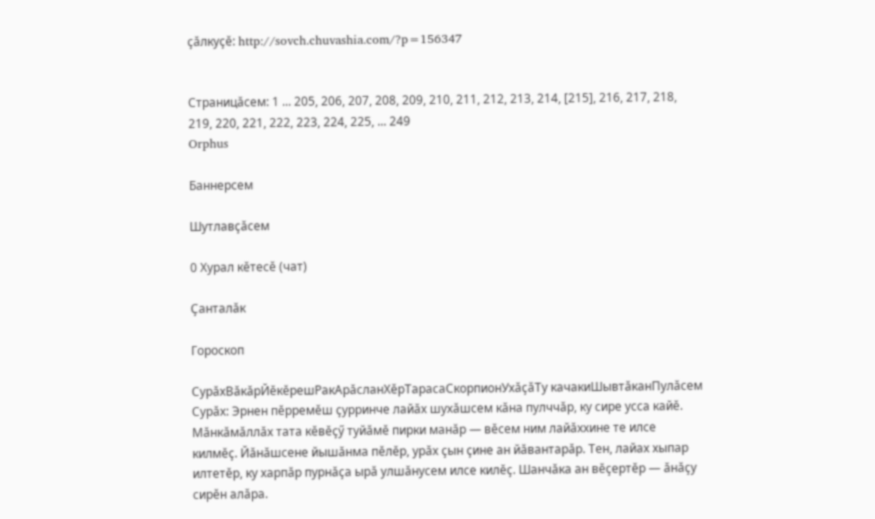ҫӑлкуҫӗ: http://sovch.chuvashia.com/?p=156347


Страницӑсем: 1 ... 205, 206, 207, 208, 209, 210, 211, 212, 213, 214, [215], 216, 217, 218, 219, 220, 221, 222, 223, 224, 225, ... 249
Orphus

Баннерсем

Шутлавҫӑсем

0 Хурал кӗтесӗ (чат)

Ҫанталӑк

Гороскоп

СурӑхВӑкӑрЙӗкӗрешРакАрӑсланХӗрТарасаСкорпионУхӑҫӑТу качакиШывтӑканПулӑсем
Сурӑх: Эрнен пӗрремӗш ҫурринче лайӑх шухӑшсем кӑна пулччӑр, ку сире усса кайӗ. Мӑнкӑмӑллӑх тата кӗвӗҫӳ туйӑмӗ пирки манӑр — вӗсем ним лайӑххине те илсе килмӗҫ. Йӑнӑшсене йышӑнма пӗлӗр, урӑх ҫын ҫине ан йӑвантарӑр. Тен, лайах хыпар илтетӗр, ку харпӑр пурнӑҫа ырӑ улшӑнусем илсе килӗҫ. Шанчӑка ан вӗҫертӗр — ӑнӑҫу сирӗн алӑра.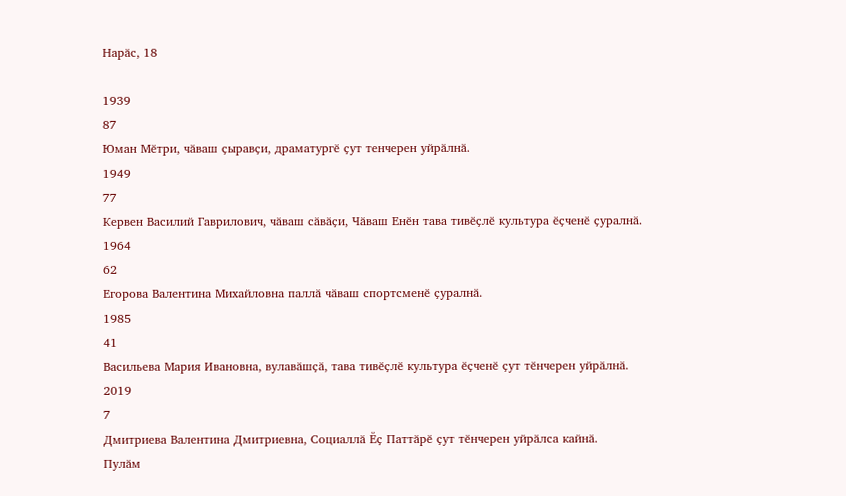Нарӑс, 18

1939
87
Юман Мӗтри, чӑваш ҫыравҫи, драматургӗ ҫут тенчерен уйрӑлнӑ.
1949
77
Кервен Василий Гаврилович, чӑваш сӑвӑҫи, Чӑваш Енӗн тава тивӗҫлӗ культура ӗҫченӗ ҫуралнӑ.
1964
62
Егорова Валентина Михайловна паллӑ чӑваш спортсменӗ ҫуралнӑ.
1985
41
Васильева Мария Ивановна, вулавӑшҫӑ, тава тивӗҫлӗ культура ӗҫченӗ ҫут тӗнчерен уйрӑлнӑ.
2019
7
Дмитриева Валентина Дмитриевна, Социаллӑ Ӗҫ Паттӑрӗ ҫут тӗнчерен уйрӑлса кайнӑ.
Пулӑм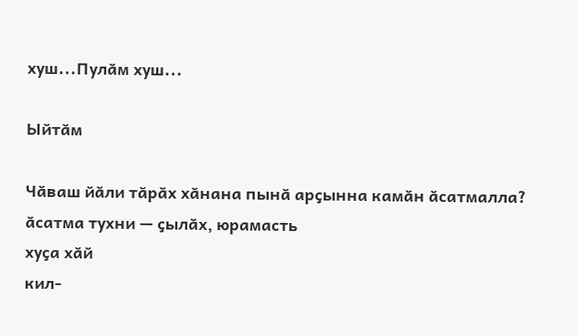хуш...Пулӑм хуш...

Ыйтӑм

Чӑваш йӑли тӑрӑх хӑнана пынӑ арҫынна камӑн ӑсатмалла?
ӑсатма тухни — ҫылӑх, юрамасть
хуҫа хӑй
кил-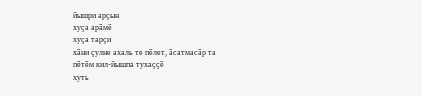йышри арҫын
хуҫа арӑмӗ
хуҫа тарҫи
хӑни ҫулне ахаль те пӗлет, ӑсатмасӑр та
пӗтӗм кил-йышпа тухаҫҫӗ
хуть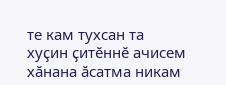те кам тухсан та
хуҫин ҫитӗннӗ ачисем
хӑнана ӑсатма никам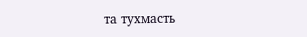та тухмасть